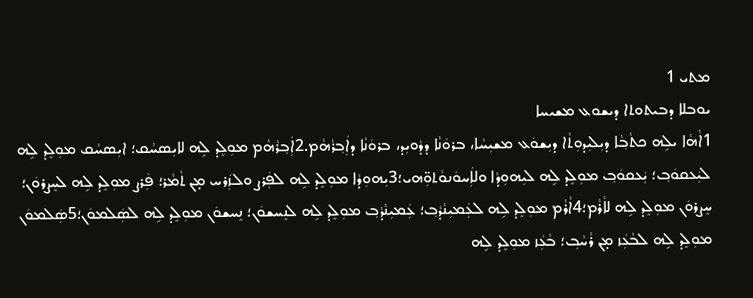ܡܬ‌ܝ 1
ܝܘܒܠܐ ܕܒܝܬܘܬ‌ܐ ܕܝܫܘܥ ܡܫܝܚܐ
1ܐܵܗܵܐ ܝܠܹܗ ܟܬܵܒ݂ܵܐ ܕܝܼܠܝܼܕܘܼܬܵ‌ܐ ܕܝܼܫܘܿܥ ܡܫܝܼܚܵܐ، ܒܪܘܿܢܵܐ ܕܕܵܘܝܼܕ، ܒܪܘܿܢܵܐ ܕܐܲܒ݂ܪܵܗܵܡ.2ܐܲܒ݂ܪܵܗܵܡ ܡܘܼܠܸܕ ܠܹܗ ܠܐܝܼܣܚܵܩ؛ ܐܝܼܣܚܵܩ ܡܘܼܠܸܕ ܠܹܗ ܠܝܲܥܩܘܿܒ݂؛ ܝܲܥܩܘܿܒ݂ ܡܘܼܠܸܕ ܠܹܗ ܠܝܼܗܘܼܕܵܐ ܘܠܐܲܚܘܿܢܘܵܬܘܼ̈ܗ‌ܝ؛3ܝܼܗܘܼܕܵܐ ܡܘܼܠܸܕ ܠܹܗ ܠܦܲܪܨ ܘܠܙܲܪܚ ܡ̣ܢ ܬܵܡܵܪ؛ ܦܲܪܨ ܡܘܼܠܸܕ ܠܹܗ ܠܚܸܨܪܘܿܢ؛ ܚܸܨܪܘܿܢ ܡܘܼܠܸܕ ܠܹܗ ܠܐܵܪܵܡ؛4ܐܵܪܵܡ ܡܘܼܠܸܕ ܠܹܗ ܠܥܲܡܝܼܢܵܕܵܒ݂؛ ܥܲܡܝܼܢܵܕܵܒ݂ ܡܘܼܠܸܕ ܠܹܗ ܠܢܸܚܫܘܿܢ؛ ܢܸܚܫܘܿܢ ܡܘܼܠܸܕ ܠܹܗ ܠܣܲܠܡܘܿܢ؛5ܣܲܠܡܘܿܢ ܡܘܼܠܸܕ ܠܹܗ ܠܒܵܥܲܙ ܡ̣ܢ ܪܵܚܵܒ݂؛ ܒܵܥܲܙ ܡܘܼܠܸܕ ܠܹܗ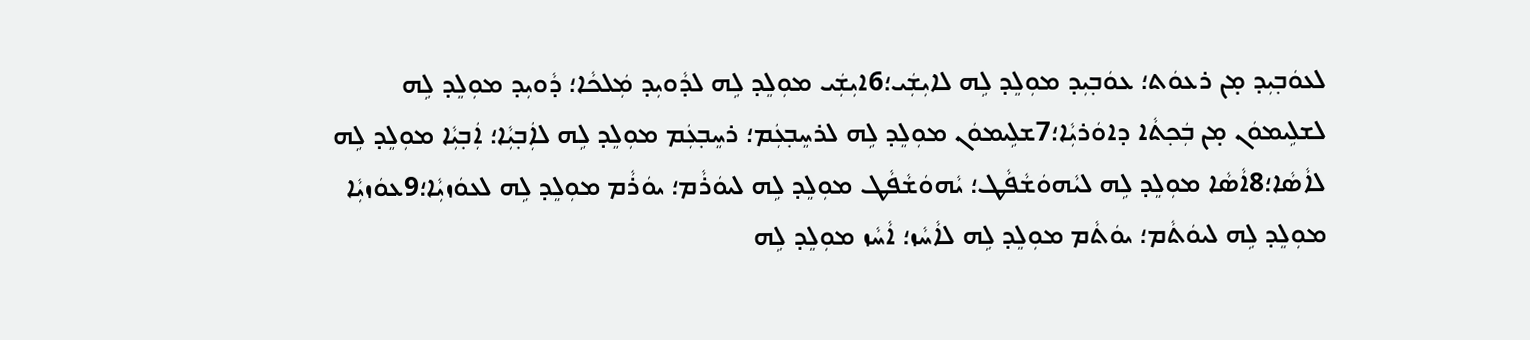ܠܥܘܿܒ݂ܝܼܕ ܡ̣ܢ ܪܥܘܿܬ؛ ܥܘܿܒ݂ܝܼܕ ܡܘܼܠܸܕ ܠܹܗ ܠܐܝܼܫܲܝ؛6ܐܝܼܫܲܝ ܡܘܼܠܸܕ ܠܹܗ ܠܕܵܘܝܼܕ ܡܲܠܟܵܐ؛ ܕܵܘܝܼܕ ܡܘܼܠܸܕ ܠܹܗ ܠܫܠܹܝܡܘܿܢ ܡ̣ܢ ܒܲܟ݂ܬܵ‌ܐ ܕܐܘܿܪܝܼܵܐ؛7ܫܠܹܝܡܘܿܢ ܡܘܼܠܸܕ ܠܹܗ ܠܪܚܸܒ݂ܥܲܡ؛ ܪܚܸܒ݂ܥܲܡ ܡܘܼܠܸܕ ܠܹܗ ܠܐܲܒ݂ܝܼܵܐ؛ ܐܲܒ݂ܝܼܵܐ ܡܘܼܠܸܕ ܠܹܗ ܠܐܵܣܵܐ؛8ܐܵܣܵܐ ܡܘܼܠܸܕ ܠܹܗ ܠܝܵܗܘܿܫܵܦܵܛ؛ ܝܵܗܘܿܫܵܦܵܛ ܡܘܼܠܸܕ ܠܹܗ ܠܝܘܿܪܵܡ؛ ܝܘܿܪܵܡ ܡܘܼܠܸܕ ܠܹܗ ܠܥܘܿܙܝܼܵܐ؛9ܥܘܿܙܝܼܵܐ ܡܘܼܠܸܕ ܠܹܗ ܠܝܘܿܬܵܡ؛ ܝܘܿܬܵܡ ܡܘܼܠܸܕ ܠܹܗ ܠܐܵܚܵܙ؛ ܐܵܚܵܙ ܡܘܼܠܸܕ ܠܹܗ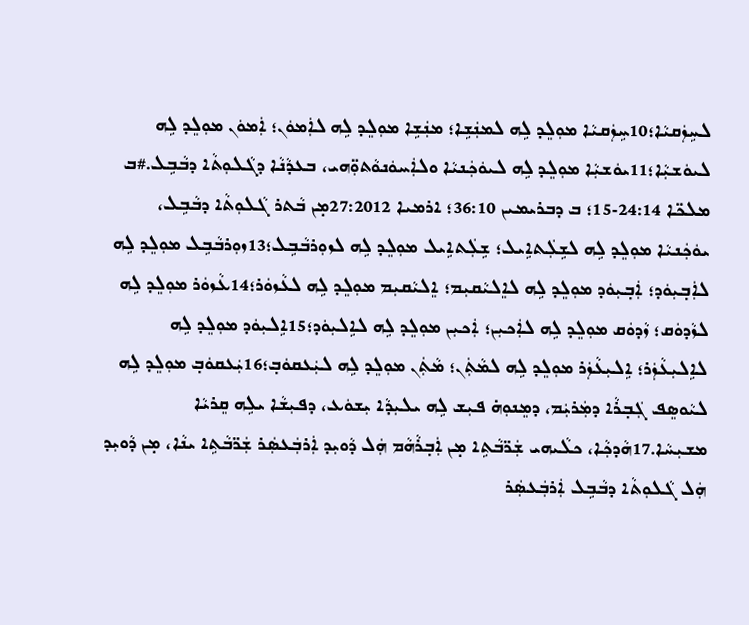ܠܚܹܙܲܩܝܵܐ؛10ܚܹܙܲܩܝܵܐ ܡܘܼܠܸܕ ܠܹܗ ܠܡܢܲܫܹܐ؛ ܡܢܲܫܹܐ ܡܘܼܠܸܕ ܠܹܗ ܠܐܲܡܘܿܢ؛ ܐܲܡܘܿܢ ܡܘܼܠܸܕ ܠܹܗ ܠܝܘܿܫܝܼܵܐ؛11ܝܘܿܫܝܼܵܐ ܡܘܼܠܸܕ ܠܹܗ ܠܝܘܿܟܲܢܝܵܐ ܘܠܐܲܚܘܿܢܘܵܬܘܼ̈ܗ‌ܝ، ܒܥܕܵܢܵܐ ܕܓܵܠܘܼܬܵ‌ܐ ܕܒܵܒܹܠ.#ܒ ܡܠܟ̈ܐ 24:14-15؛ ܒ ܕܒܪܝܡܝܢ 36:10؛ ܐܪܡܝܐ 27:2012ܡ̣ܢ ܒܵܬܪ ܓܵܠܘܼܬܵ‌ܐ ܕܒܵܒܹܠ، ܝܘܿܟܲܢܝܵܐ ܡܘܼܠܸܕ ܠܹܗ ܠܫܹܠܲܬܐܹܝܠ؛ ܫܹܠܲܬܐܹܝܠ ܡܘܼܠܸܕ ܠܹܗ ܠܙܘܼܪܒܵܒܹܠ؛13ܙܘܼܪܒܵܒܹܠ ܡܘܼܠܸܕ ܠܹܗ ܠܐܲܒ݂ܝܼܘܿܕ؛ ܐܲܒ݂ܝܼܘܿܕ ܡܘܼܠܸܕ ܠܹܗ ܠܐܸܠܝܵܩܝܼܡ؛ ܐܸܠܝܵܩܝܼܡ ܡܘܼܠܸܕ ܠܹܗ ܠܥܵܙܘܿܪ؛14ܥܵܙܘܿܪ ܡܘܼܠܸܕ ܠܹܗ ܠܙܵܕܘܿܩ؛ ܙܵܕܘܿܩ ܡܘܼܠܸܕ ܠܹܗ ܠܐܲܟܝܼܢ؛ ܐܲܟܝܼܢ ܡܘܼܠܸܕ ܠܹܗ ܠܐܹܠܝܼܘܿܕ؛15ܐܹܠܝܼܘܿܕ ܡܘܼܠܸܕ ܠܹܗ ܠܐܹܠܝܼܥܵܙܲܪ؛ ܐܹܠܝܼܥܵܙܲܪ ܡܘܼܠܸܕ ܠܹܗ ܠܡܵܬܲܢ؛ ܡܵܬܲܢ ܡܘܼܠܸܕ ܠܹܗ ܠܝܲܥܩܘܿܒ݂؛16ܝܲܥܩܘܿܒ݂ ܡܘܼܠܸܕ ܠܹܗ ܠܝܵܘܣܸܦ ܓܲܒ݂ܪܵܐ ܕܡܲܪܝܲܡ، ܕܡܸܢܘܼܗ̇ ܦܝܼܫ ܠܹܗ ܝܠܝܼܕܵܐ ܝܼܫܘܿܥ، ܕܦܝܼܫܵܐ ܝܠܹܗ ܩܸܪܝܵܐ ܡܫܝܼܚܵܐ.17ܗܵܕܟ݂ܵܐ، ܟܠܵܝܗ‌ܝ ܫܲܪ̈ܒܵܬܹ‌ܐ ܡ̣ܢ ܐܲܒ݂ܪܵܗܵܡ ܗܲܠ ܕܵܘܝܼܕ ܐܲܪܒܲܥܣܲܪ ܫܲܪ̈ܒܵܬܹ‌ܐ ܝܢܵܐ، ܡ̣ܢ ܕܵܘܝܼܕ ܗܲܠ ܓܵܠܘܼܬܵ‌ܐ ܕܒܵܒܹܠ ܐܲܪܒܲܥܣܲܪ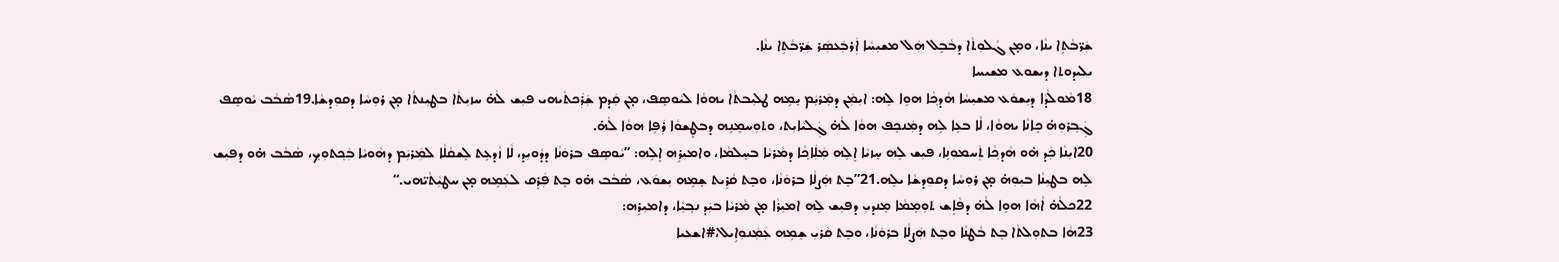ܫܲܪ̈ܒܵܬܹ‌ܐ ܝܢܵܐ، ܘܡ̣ܢ ܓܵܠܘܼܬܵ‌ܐ ܕܒܵܒܹܠ ܗܲܠ ܡܫܝܼܚܵܐ ܐܲܪܒܲܥܣܲܪ ܫܲܪ̈ܒܵܬܹ‌ܐ ܝܢܵܐ.
ܝܠܝܕܘܬ‌ܐ ܕܝܫܘܥ ܡܫܝܚܐ
18ܡܵܘܠܵܕܵܐ ܕܝܼܫܘܿܥ ܡܫܝܼܚܵܐ ܗܵܕܟ݂ܵܐ ܗܘܹܐ ܠܹܗ: ܐܝܼܡܲܢ ܕܡܲܪܝܲܡ ܝܸܡܹܗ ܛܠܝܼܒܬܵ‌ܐ ܝܗܘܵܐ ܠܝܵܘܣܸܦ، ܡ̣ܢ ܩܲܕܡ ܫܲܪܲܟܬܵܝܗ‌ܝ ܦܝܼܫ ܠܵܗ̇ ܚܙܝܼܬܵ‌ܐ ܒܛܝܼܢܬܵ‌ܐ ܡ̣ܢ ܪܘܼܚܵܐ ܕܩܘܼܕܫܵܐ.19ܣܵܒܵܒ ܝܵܘܣܸܦ ܓܲܒ݂ܪܘܼܗ̇ ܟܹܐܢܵܐ ܝܗܘܵܐ، ܠܵܐ ܒܥܹܐ ܠܹܗ ܕܡܲܢܟܸܦ ܗܘܵܐ ܠܵܗ̇ ܓܲܠܝܵܐܝܼܬ، ܘܬܘܼܚܡܸܢܹܗ ܕܒܛܸܫܘܵܐ ܪܲܦܹܐ ܗܘܵܐ ܠܵܗ̇.
20ܐܝܼܢܵܐ ܟܲܕ ܗ̇ܘ ܗܵܕܟ݂ܵܐ ܬܲܚܡܘܼܢܹܐ، ܦܝܼܫ ܠܹܗ ܚܸܙܝܵܐ ܐܸܠܹܗ ܡܲܠܲܐܟ݂ܵܐ ܕܡܵܪܝܵܐ ܒܚܸܠܡܵܐ، ܘܐܡܝܼܪܹܗ ܐܸܠܹܗ: ”ܝܵܘܣܸܦ ܒܪܘܿܢܵܐ ܕܕܵܘܝܼܕ، ܠܵܐ ܙܵܕܥܹܬ ܠܸܫܩܵܠܵܐ ܠܡܲܪܝܲܡ ܕܗܵܘܝܵܐ ܒܲܟ݂ܬܘܼܟ݂، ܣܵܒܵܒ ܗ̇ܘ ܕܦܝܼܫ ܠܹܗ ܒܛܝܼܢܵܐ ܒܝܼܘܼܗ̇ ܡ̣ܢ ܪܘܼܚܵܐ ܕܩܘܼܕܫܵܐ ܝܠܹܗ.21”ܒܸܬ ܗܲܨܠܵܐ ܒܪܘܿܢܵܐ، ܘܒܸܬ ܩܵܪܹܝܬ ܫܸܡܹܗ ܝܼܫܘܿܥ، ܣܵܒܵܒ ܗ̇ܘ ܒܸܬ ܦܲܪܸܩ ܠܥܲܡܹܗ ܡ̣ܢ ܚܛܝܼܵܬܵܝ̈ܗ‌ܝ.“
22ܟܠܵܗ̇ ܐܵܗܵܐ ܗܘܹܐ ܠܵܗ̇ ܕܦܵܐܹܫ ܬܘܼܡܸܡܵܐ ܡܸܢܕܝܼ ܕܦܝܼܫ ܠܹܗ ܐܡܝܼܪܵܐ ܡ̣ܢ ܡܵܪܝܵܐ ܒܝܲܕ ܢܒ݂ܝܼܵܐ، ܕܐܡܝܼܪܹܗ:
23ܗܵܐ ܒܬܘܼܠܬܵ‌ܐ ܒܸܬ ܒܵܛܢܵܐ ܘܒܸܬ ܗܲܨܠܵܐ ܒܪܘܿܢܵܐ، ܘܒܸܬ ܩܵܪܝܼ ܫܸܡܹܗ ܥܲܡܲܢܘܼܐܹܝܠ،#ܐܫܥܝܐ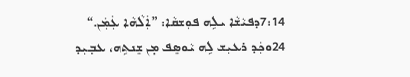7:14ܕܦܝܵܫܵܐ ܝܠܹܗ ܦܘܼܫܩܵܐ: ”ܐܲܠܵܗܵܐ ܥܲܡܲܢ.“
24ܘܟܲܕ ܪܥܝܼܫ ܠܹܗ ܝܵܘܣܸܦ ܡ̣ܢ ܫܸܢܬܹܗ، ܥܒ݂ܝܼܕ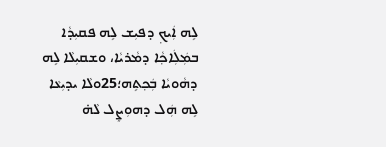ܠܹܗ ܐܲܝܟ݂ ܕܦܝܼܫ ܠܹܗ ܦܩܝܼܕܵܐ ܒܡܲܠܲܐܟ݂ܵܐ ܕܡܵܪܝܵܐ، ܘܫܩܝܼܠܵܐ ܠܹܗ ܕܗܵܘܝܵܐ ܒܲܟ݂ܬܹܗ؛25ܘܠܵܐ ܝܕܝܼܥܵܐ ܠܹܗ ܗܲܠ ܕܗܘܼܨܸܠ ܠܵܗ̇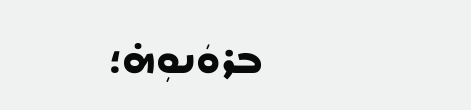ܒܪܘܿܢܘܼܗ̇؛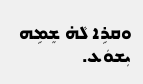ܘܩܪܹܐ ܠܵܗ̇ ܫܸܡܹܗ ܝܼܫܘܿܥ.